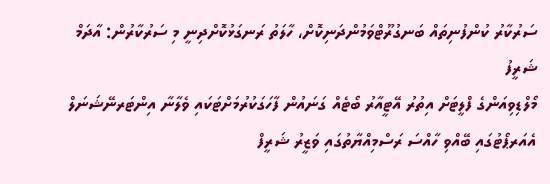ސަރުކާރު ކުންފުނިތައް ބަނގުރޫޓްވަމުންދަނިކޮށް، ހާލަތު ރަނގަޅުކޮށްދިނީ މި ސަރުކާރުން: އާދަމް ޝަރީފު
މޯލްޑިވިއަންގެ ފްލީޓަށް އިތުރު އޭޓީއާރު ބޯޓެއް ގަނައުން ފާހަގަކުރުމަށްޓަކައި ވެލާނާ އިންޓަރނޭޝަނަލް އެއަރޕޯޓުގައި ބޭއްވި ހާއްސަ ރަސްމިއްޔާތުގައި ވަޒީރު ޝަރީފް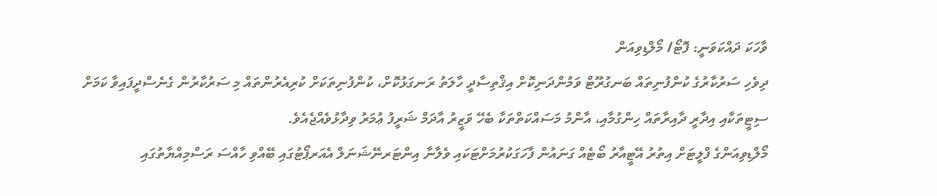ވާހަކަ ދައްކަވަނީ: ފޮޓޯ/ މޯލްޑިވިއަން
ދިވެހި ސަރުކާރުގެ ކުންފުނިތައް ބަނގުރޫޓް ވަމުންދަނިކޮށް އިޤްތިސާދީ ހާލަތު ރަނގަޅުކޮށް، ކުންފުނިތަކަށް ކުރިއެރުންތައް މި ސަރުކާރުން ގެނެސްދީފައިވާ ކަމަށް ސިޓީތަކާއި އިދާރީ ދާއިރާތައް ހިންގުމާއި، އާންމު މަސައްކަތްތަކާ ބެހޭ ވަޒީރު އާދަމް ޝަރީފު ޢުމަރު ވިދާޅުވެއްޖެއެވެ.
މޯލްޑިވިއަންގެ ފްލީޓަށް އިތުރު އޭޓީއާރު ބޯޓެއް ގަނައުން ފާހަގަކުރުމަށްޓަކައި ވެލާނާ އިންޓަރނޭޝަނަލް އެއަރޕޯޓުގައި ބޭއްވި ހާއްސަ ރަސްމިއްޔާތުގައި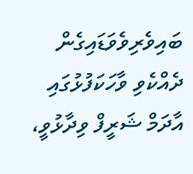ބައިވެރިވެވަޑައިގެން ދެއްކެވި ވާހަކަފުޅުގައި އާދަމް ޝަރީފް ވިދާޅުވީ،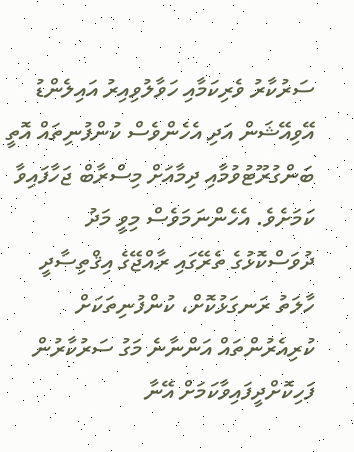ސަރުކާރު ވެރިކަމާއި ހަވާލުވިއިރު އައިލެންޑު އޭވިއޭޝަން އަދި އެހެންވެސް ކުންފުނިތައް އޮތީ ބަންގުރޫޓުވުމާއި ދިމާއަށް މިސްރާބް ޖަހާފައިވާ ކަމަށެވެ. އެހެންނަމަވެސް މިވީ މަދު ދުވަސްކޮޅުގެ ތެރޭގައި ރާއްޖޭގެ އިޤްތިސާދީ ހާލަތު ރަނގަޅުކޮށް، ކުންފުނިތަކަށް ކުރިއެރުންތައް އަންނާނެ މަގު ސަރުކާރުން ފަހިކޮށްދީފައިވާކަމަށް އޭނާ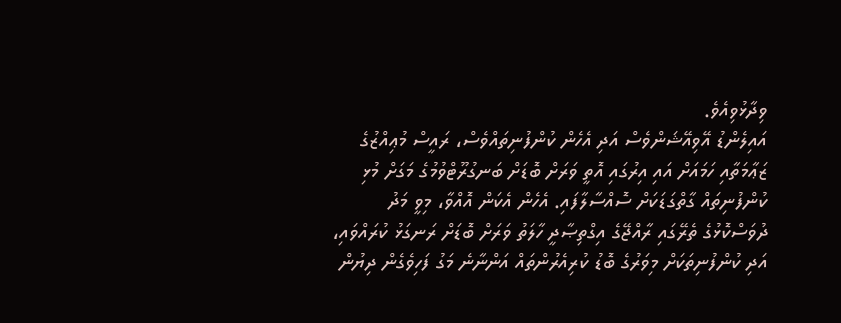ވިދާޅުވިއެވެ.
އައިލެންޑު އޭވިއޭޝަންވެސް އަދި އެހެން ކުންފުނިތައްވެސް، ރައީސް މުޢިއްޒުގެ ޒަޢާމަތާއި ހަމައަށް އައި އިރުގައި އޮތީ ވަރަށް ބޮޑަށް ބަނގުރޫޓްވުމުގެ މަގަށް މުޅި ކުންފުނިތައް ގާތްގަޑަކަށް ސޮއްސާލާފައި. އެހެން އެކަން އޮއްވާ، މިވީ މަދު ދުވަސްކޮޅުގެ ތެރޭގައި ރާއްޖޭގެ އިގްތިޞާދީ ހާލަތު ވަރަށް ބޮޑަށް ރަނގަޅު ކުރައްވައި، އަދި ކުންފުނިތަކަށް މިވަރުގެ ބޮޑު ކުރިއެރުންތައް އަންނާނެ މަގު ފަހިވެގެން ދިޔުން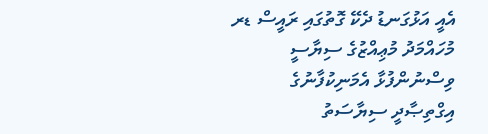އެއީ އަޅުގަނޑު ދެކޭ ގޮތުގައި ރައީސް ޑރ މުހައްމަދު މުޢިއްޒުގެ ސިޔާސީ ވިސްނުންފުޅާ އެމަނިކުފާނުގެ އިގްތިޞާދީ ސިޔާސަތު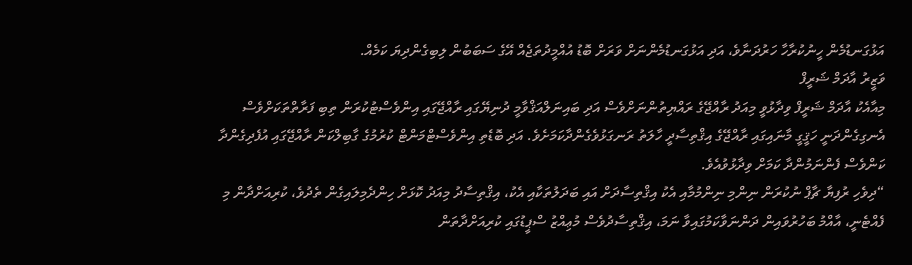އަޅުގަނޑުމެން ހީނުކުރާހާ ހަރުދަނާވެ، އަދި އަޅުގަނޑުމެންނަށް ވަރަށް ބޮޑު އުއްމީދުތަޖެއް އޭގެ ސަބަބުން ލިބިގެންދިޔަ ކަމެއް.
ވަޒީރު އާދަމް ޝަރީފް
މިއާއެކު އާދަމް ޝަރީފް ވިދާޅުވީ މިއަދު ރާއްޖޭގެ ރައްޔިތުންނަށްވެސް އަދި ބައިނަލްއަޤްވާމީ ދުނިޔޭގައި ރާއްޖޭގައި އިންވެސްޓުކުރަން ތިބި ފަރާތްތަކަށްވެސް އެނގިގެންދަނީ ހަޤީގީ މާނައިގައި ރާއްޖޭގެ އިޤްތިސާދީ ހާލަތު ރަނގަޅުވެގެންދާކަމަށެވެ. އަދި ބޮޑެތި އިންވެސްޓްމަންޓް ކުރުމުގެ ގާބިލްކަން ރާއްޖޭގައި އުފެދިގެންދާ ކަންވެސް ފެންނަމުންދާ ކަމަށް ވިދާޅުވުއެވެ.
“ދިވެހި ރުފިޔާ ޗާޕް ނުކުރަން ނިންމި ނިންމުމާއި އެކު އިޤްތިސާދަށް އައި ބަދަލުތަކާއި އެކު، އިޤްތިސާދު މިއަދު ކޮޅަށް ހިންދެމިލައިގެން ތެދުވެ، ކުރިއަށްދާން މި ފެއްޓެނީ، އާއްމު ބަހުރުވައިން ދަންނަވާކަމުގައިވާ ނަމަ، އިޤްތިސާދުވެސް މުޢިއްޒު ސްޕީޑުގައި ކުރިއަށްދާތަން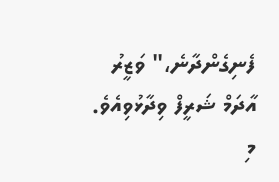ފެނިގެންދާނެ،" ވަޒީރު އާދަމް ޝަރީފް ވިދާޅުވިއެވެ.
މި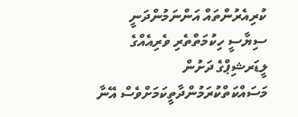ކުރިއެރުންތައް އަންނަމުންދަނީ ސިޔާސީ ހިކުމަތްތެރި ވެރިއެއްގެ ލީޑަރޝިޕްގެ ދަށުން މަސައްކަތްކުރަމުންދާތީކަމަށްވެސް އޭނާ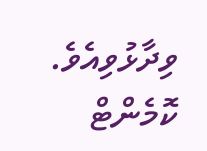ވިދާޅުވިއެވެ.
ކޮމެންޓް